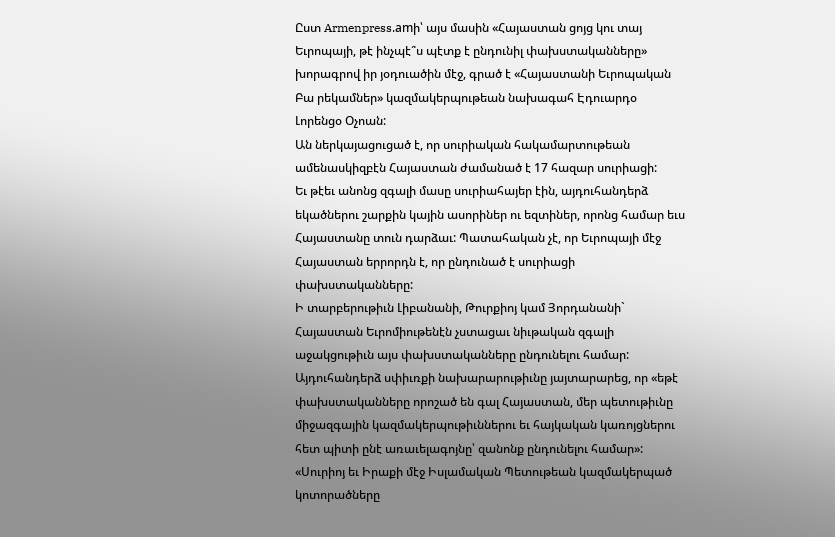Ըստ Armenpress.amի՝ այս մասին «Հայաստան ցոյց կու տայ Եւրոպայի, թէ ինչպէ՞ս պէտք է ընդունիլ փախստականները» խորագրով իր յօդուածին մէջ, գրած է «Հայաստանի Եւրոպական Բա րեկամներ» կազմակերպութեան նախագահ Էդուարդօ Լորենցօ Օչոան:
Ան ներկայացուցած է, որ սուրիական հակամարտութեան ամենասկիզբէն Հայաստան ժամանած է 17 հազար սուրիացի:
Եւ թէեւ անոնց զգալի մասը սուրիահայեր էին, այդուհանդերձ եկածներու շարքին կային ասորիներ ու եզտիներ, որոնց համար եւս Հայաստանը տուն դարձաւ: Պատահական չէ, որ Եւրոպայի մէջ Հայաստան երրորդն է, որ ընդունած է սուրիացի փախստականները:
Ի տարբերութիւն Լիբանանի, Թուրքիոյ կամ Յորդանանի` Հայաստան Եւրոմիութենէն չստացաւ նիւթական զգալի աջակցութիւն այս փախստականները ընդունելու համար: Այդուհանդերձ սփիւռքի նախարարութիւնը յայտարարեց, որ «եթէ փախստականները որոշած են գալ Հայաստան, մեր պետութիւնը միջազգային կազմակերպութիւններու եւ հայկական կառոյցներու հետ պիտի ընէ առաւելագոյնը՝ զանոնք ընդունելու համար»:
«Սուրիոյ եւ Իրաքի մէջ Իսլամական Պետութեան կազմակերպած կոտորածները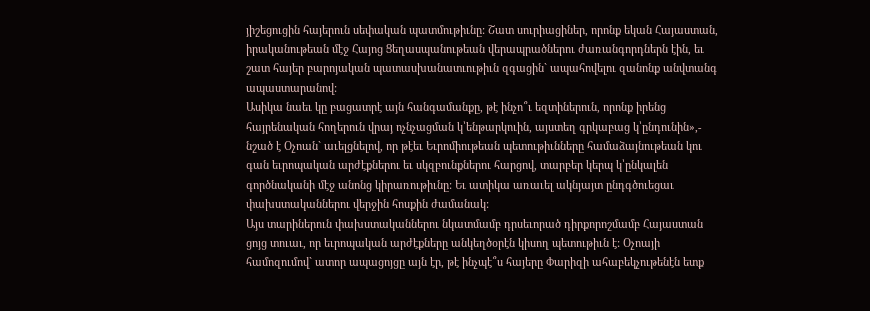յիշեցուցին հայերուն սեփական պատմութիւնը: Շատ սուրիացիներ, որոնք եկան Հայաստան, իրականութեան մէջ Հայոց Ցեղասպանութեան վերապրածներու ժառանգորդներն էին, եւ շատ հայեր բարոյական պատասխանատւութիւն զգացին` ապահովելու զանոնք անվտանգ ապաստարանով:
Ասիկա նաեւ կը բացատրէ այն հանգամանքը, թէ ինչո՞ւ եզտիներուն, որոնք իրենց հայրենական հողերուն վրայ ոչնչացման կ՝ենթարկուին, այստեղ գրկաբաց կ՝ընդունին»,- նշած է Օչոան` աւելցնելով, որ թէեւ Եւրոմիութեան պետութիւնները համաձայնութեան կու գան եւրոպական արժէքներու եւ սկզբունքներու հարցով, տարբեր կերպ կ՝ընկալեն գործնականի մէջ անոնց կիրառութիւնը: Եւ ատիկա առաւել ակնյայտ ընդգծուեցաւ փախստականներու վերջին հոսքին ժամանակ:
Այս տարիներուն փախստականներու նկատմամբ դրսեւորած դիրքորոշմամբ Հայաստան ցոյց տուաւ, որ եւրոպական արժէքները անկեղծօրէն կիսող պետութիւն է: Օչոայի համոզումով` ատոր ապացոյցը այն էր, թէ ինչպէ՞ս հայերը Փարիզի ահաբեկչութենէն ետք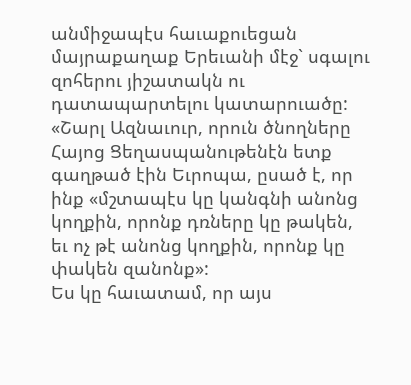անմիջապէս հաւաքուեցան մայրաքաղաք Երեւանի մէջ` սգալու զոհերու յիշատակն ու դատապարտելու կատարուածը:
«Շարլ Ազնաւուր, որուն ծնողները Հայոց Ցեղասպանութենէն ետք գաղթած էին Եւրոպա, ըսած է, որ ինք «մշտապէս կը կանգնի անոնց կողքին, որոնք դռները կը թակեն, եւ ոչ թէ անոնց կողքին, որոնք կը փակեն զանոնք»:
Ես կը հաւատամ, որ այս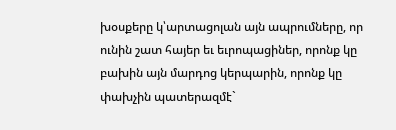խօսքերը կ՝արտացոլան այն ապրումները, որ ունին շատ հայեր եւ եւրոպացիներ, որոնք կը բախին այն մարդոց կերպարին, որոնք կը փախչին պատերազմէ`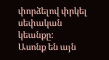փորձելով փրկել սեփական կեանքը:
Ասոնք են այն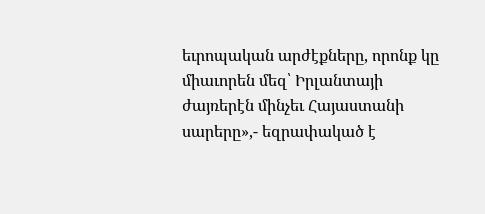եւրոպական արժէքները, որոնք կը միաւորեն մեզ՝ Իրլանտայի ժայռերէն մինչեւ Հայաստանի սարերը»,- եզրափակած է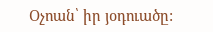Օչոան՝ իր յօդուածը: